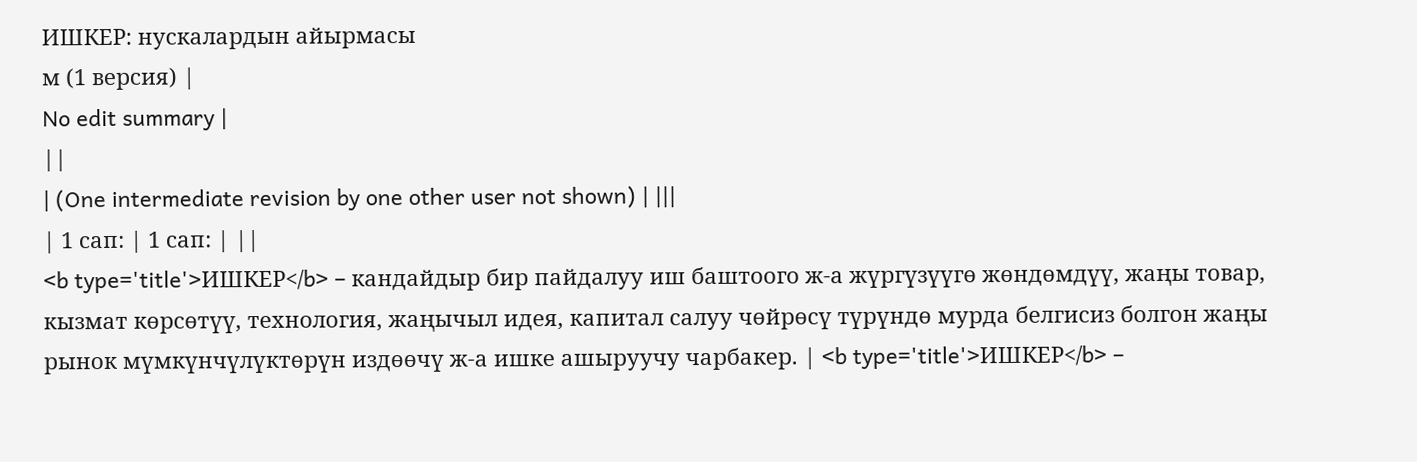ИШКЕР: нускалардын айырмасы
м (1 версия) |
No edit summary |
||
| (One intermediate revision by one other user not shown) | |||
| 1 сап: | 1 сап: | ||
<b type='title'>ИШКЕР</b> – кандайдыр бир пайдалуу иш баштоого ж-а жүргүзүүгө жөндөмдүү‚ жаңы товар‚ кызмат көрсөтүү‚ технология‚ жаңычыл идея‚ капитал салуу чөйрөсү түрүндө мурда белгисиз болгон жаңы рынок мүмкүнчүлүктөрүн издөөчү ж-а ишке ашыруучу чарбакер. | <b type='title'>ИШКЕР</b> –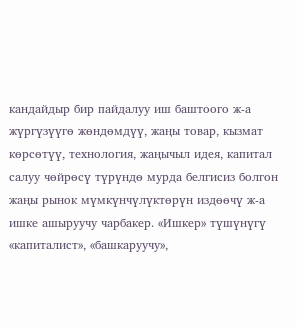кандайдыр бир пайдалуу иш баштоого ж-а жүргүзүүгө жөндөмдүү‚ жаңы товар‚ кызмат көрсөтүү‚ технология‚ жаңычыл идея‚ капитал салуу чөйрөсү түрүндө мурда белгисиз болгон жаңы рынок мүмкүнчүлүктөрүн издөөчү ж-а ишке ашыруучу чарбакер. «Ишкер» түшүнүгү «капиталист»‚ «башкаруучу»‚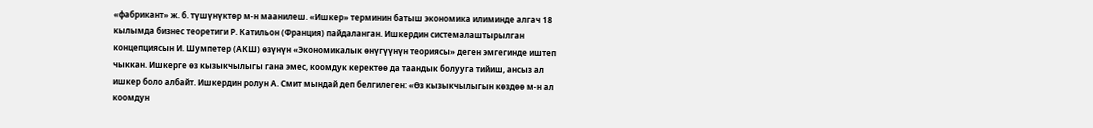«фабрикант» ж. б. түшүнүктөр м-н маанилеш. «Ишкер» терминин батыш экономика илиминде алгач 18 кылымда бизнес теоретиги Р. Катильон (Франция) пайдаланган. Ишкердин системалаштырылган концепциясын И. Шумпетер (АКШ) өзүнүн «Экономикалык өнүгүүнүн теориясы» деген эмгегинде иштеп чыккан. Ишкерге өз кызыкчылыгы гана эмес‚ коомдук керектөө да таандык болууга тийиш‚ ансыз ал ишкер боло албайт. Ишкердин ролун А. Cмит мындай деп белгилеген: «Өз кызыкчылыгын көздөө м-н ал коомдун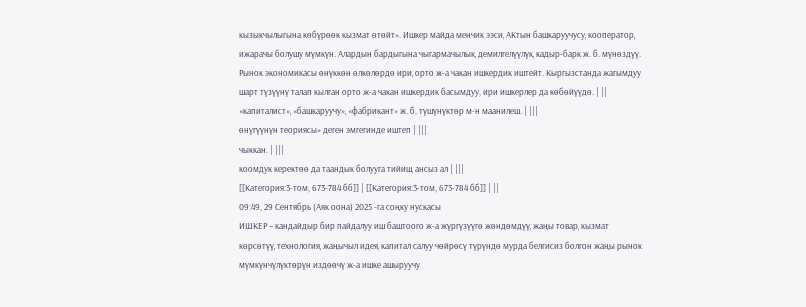кызыкчылыгына көбүрөөк кызмат өтөйт». Ишкер майда менчик ээси‚ АКтын башкаруучусу‚ кооператор‚ ижарачы болушу мүмкүн. Алардын бардыгына чыгармачылык‚ демилгелүүлүк‚ кадыр-барк ж. б. мүнөздүү. Рынок экономикасы өнүккөн өлкөлөрдө ири‚ орто ж-а чакан ишкердик иштейт. Кыргызстанда жагымдуу шарт түзүүнү талап кылган орто ж-а чакан ишкердик басымдуу, ири ишкерлер да көбөйүүдө. | ||
«капиталист»‚ «башкаруучу»‚ «фабрикант» ж. б. түшүнүктөр м-н маанилеш. | |||
өнүгүүнүн теориясы» деген эмгегинде иштеп | |||
чыккан. | |||
коомдук керектөө да таандык болууга тийиш‚ ансыз ал | |||
[[Категория:3-том, 673-784 бб]] | [[Категория:3-том, 673-784 бб]] | ||
09:49, 29 Сентябрь (Аяк оона) 2025 -га соңку нускасы
ИШКЕР – кандайдыр бир пайдалуу иш баштоого ж-а жүргүзүүгө жөндөмдүү‚ жаңы товар‚ кызмат көрсөтүү‚ технология‚ жаңычыл идея‚ капитал салуу чөйрөсү түрүндө мурда белгисиз болгон жаңы рынок мүмкүнчүлүктөрүн издөөчү ж-а ишке ашыруучу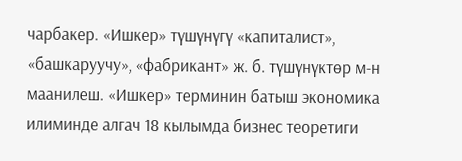чарбакер. «Ишкер» түшүнүгү «капиталист»‚ «башкаруучу»‚ «фабрикант» ж. б. түшүнүктөр м-н маанилеш. «Ишкер» терминин батыш экономика илиминде алгач 18 кылымда бизнес теоретиги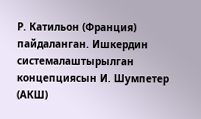Р. Катильон (Франция) пайдаланган. Ишкердин системалаштырылган концепциясын И. Шумпетер (АКШ)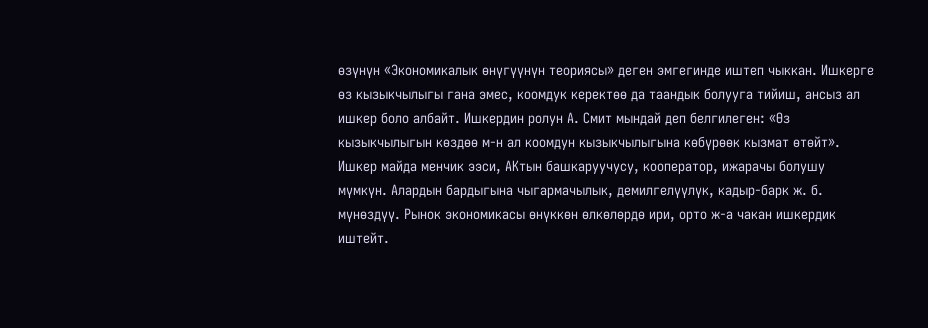өзүнүн «Экономикалык өнүгүүнүн теориясы» деген эмгегинде иштеп чыккан. Ишкерге өз кызыкчылыгы гана эмес‚ коомдук керектөө да таандык болууга тийиш‚ ансыз ал ишкер боло албайт. Ишкердин ролун А. Cмит мындай деп белгилеген: «Өз кызыкчылыгын көздөө м-н ал коомдун кызыкчылыгына көбүрөөк кызмат өтөйт». Ишкер майда менчик ээси‚ АКтын башкаруучусу‚ кооператор‚ ижарачы болушу мүмкүн. Алардын бардыгына чыгармачылык‚ демилгелүүлүк‚ кадыр-барк ж. б. мүнөздүү. Рынок экономикасы өнүккөн өлкөлөрдө ири‚ орто ж-а чакан ишкердик иштейт.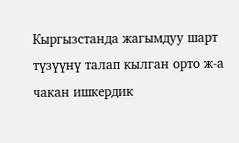Кыргызстанда жагымдуу шарт түзүүнү талап кылган орто ж-а чакан ишкердик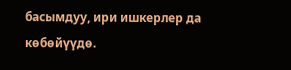басымдуу, ири ишкерлер да көбөйүүдө.